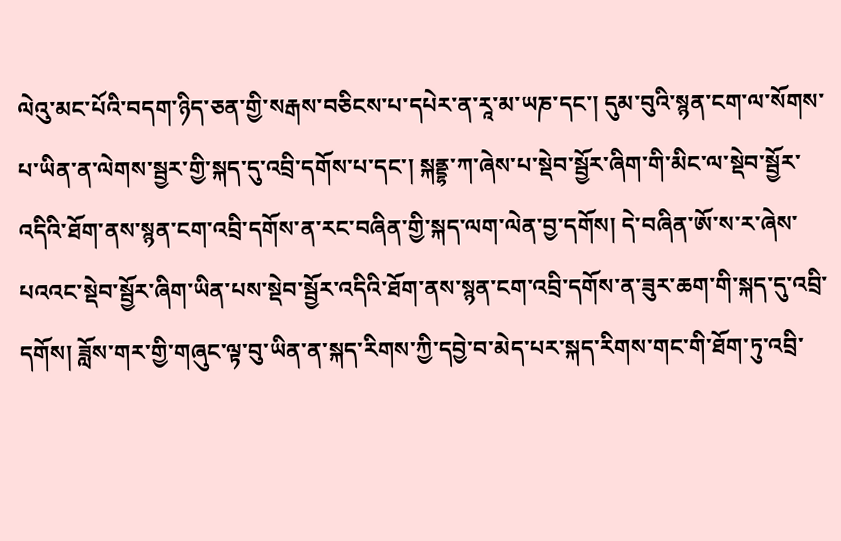ལེའུ་མང་པོའི་བདག་ཉིད་ཅན་གྱི་སརྒས་བཅིངས་པ་དཔེར་ན་རཱ་མ་ཡཎ་དང་། དུམ་བུའི་སྙན་ངག་ལ་སོགས་པ་ཡིན་ན་ལེགས་སྦྱར་གྱི་སྐད་དུ་འབྲི་དགོས་པ་དང་། སྐནྡྷ་ཀ་ཞེས་པ་སྡེབ་སྦྱོར་ཞིག་གི་མིང་ལ་སྡེབ་སྦྱོར་འདིའི་ཐོག་ནས་སྙན་ངག་འབྲི་དགོས་ན་རང་བཞིན་གྱི་སྐད་ལག་ལེན་བྱ་དགོས། དེ་བཞིན་ཨོ་ས་ར་ཞེས་པའའང་སྡེབ་སྦྱོར་ཞིག་ཡིན་པས་སྡེབ་སྦྱོར་འདིའི་ཐོག་ནས་སྙན་ངག་འབྲི་དགོས་ན་ཟུར་ཆག་གི་སྐད་དུ་འབྲི་དགོས། ཟློས་གར་གྱི་གཞུང་ལྟ་བུ་ཡིན་ན་སྐད་རིགས་ཀྱི་དབྱེ་བ་མེད་པར་སྐད་རིགས་གང་གི་ཐོག་ཏུ་འབྲི་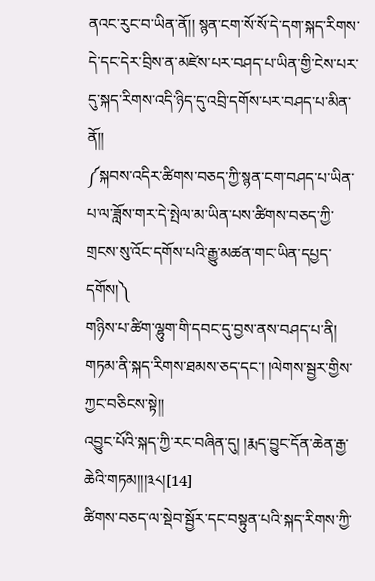ནའང་རུང་བ་ཡིན་ནོ།། སྙན་ངག་སོ་སོ་དེ་དག་སྐད་རིགས་དེ་དང་དེར་བྲིས་ན་མཛེས་པར་བཤད་པ་ཡིན་གྱི་ངེས་པར་དུ་སྐད་རིགས་འདི་ཉིད་དུ་འབྲི་དགོས་པར་བཤད་པ་མིན་ནོ།།
༼སྐབས་འདིར་ཚིགས་བཅད་ཀྱི་སྙན་ངག་བཤད་པ་ཡིན་པ་ལ་ཟློས་གར་དེ་སྤེལ་མ་ཡིན་པས་ཚིགས་བཅད་ཀྱི་གྲངས་སུ་འོང་དགོས་པའི་རྒྱུ་མཚན་གང་ཡིན་དཔྱད་དགོས།༽
གཉིས་པ་ཚིག་ལྷུག་གི་དབང་དུ་བྱས་ནས་བཤད་པ་ནི།
གཏམ་ནི་སྐད་རིགས་ཐམས་ཅད་དང་། །ལེགས་སྦྱར་གྱིས་ཀྱང་བཅིངས་སྟེ།།
འབྱུང་པོའི་སྐད་ཀྱི་རང་བཞིན་དུ། །རྨད་བྱུང་དོན་ཆེན་རྒྱ་ཆེའི་གཏམ།།།༣༨།[14]
ཚིགས་བཅད་ལ་སྡེབ་སྦྱོར་དང་བསྟུན་པའི་སྐད་རིགས་ཀྱི་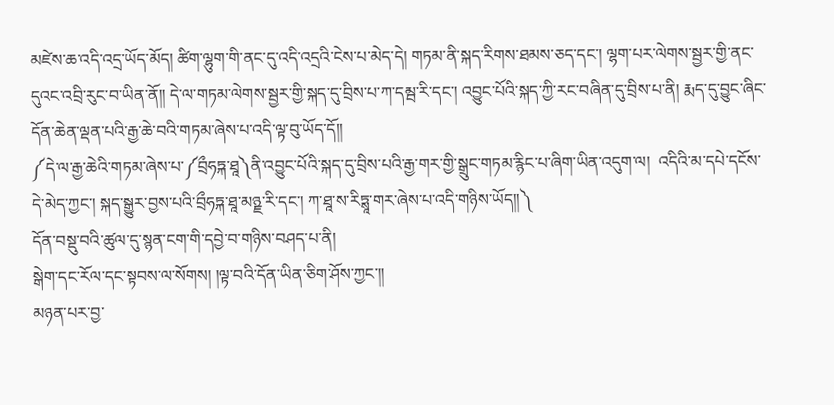མཛེས་ཆ་འདི་འདྲ་ཡོད་མོད། ཚིག་ལྷུག་གི་ནང་དུ་འདི་འདྲའི་ངེས་པ་མེད་དེ། གཏམ་ནི་སྐད་རིགས་ཐམས་ཅད་དང་། ལྷག་པར་ལེགས་སྦྱར་གྱི་ནང་དུའང་འབྲི་རུང་བ་ཡིན་ནོ།། དེ་ལ་གཏམ་ལེགས་སྦྱར་གྱི་སྐད་དུ་བྲིས་པ་ཀ་དམྦ་རི་དང་། འབྱུང་པོའི་སྐད་ཀྱི་རང་བཞིན་དུ་བྲིས་པ་ནི། རྨད་དུ་བྱུང་ཞིང་དོན་ཆེན་ལྡན་པའི་རྒྱ་ཆེ་བའི་གཏམ་ཞེས་པ་འདི་ལྟ་བུ་ཡོད་དོ།།
༼དེ་ལ་རྒྱ་ཆེའི་གཏམ་ཞེས་པ་༼བྲྀཧཏྐ་ཐཱ༽ནི་འབྱུང་པོའི་སྐད་དུ་བྲིས་པའི་རྒྱ་གར་གྱི་སྒྲུང་གཏམ་རྙིང་པ་ཞིག་ཡིན་འདུག་ལ།  འདིའི་མ་དཔེ་དངོས་དེ་མེད་ཀྱང་། སྐད་སྒྱུར་བྱས་པའི་བྲྀཧཏྐ་ཐཱ་མཉྗ་རི་དང་། ཀ་ཐཱ་ས་རིཏྶཱ་གར་ཞེས་པ་འདི་གཉིས་ཡོད།།༽
དོན་བསྡུ་བའི་ཚུལ་དུ་སྙན་ངག་གི་དབྱེ་བ་གཉིས་བཤད་པ་ནི།
སྒེག་དང་རོལ་དང་སྟབས་ལ་སོགས། །ལྟ་བའི་དོན་ཡིན་ཅིག་ཤོས་ཀྱང་།།
མཉན་པར་བྱ་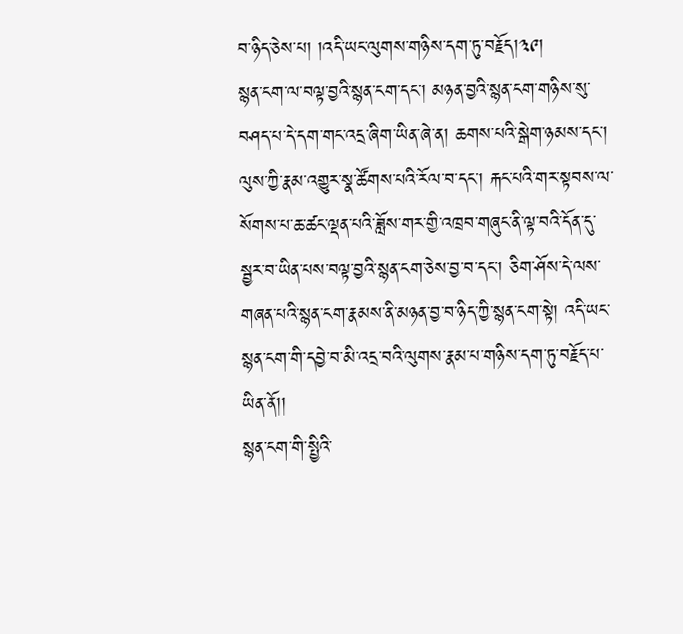བ་ཉིད་ཅེས་པ། །འདི་ཡང་ལུགས་གཉིས་དག་ཏུ་བརྗོད།༣༩།
སྙན་ངག་ལ་བལྟ་བྱའི་སྙན་ངག་དང་། མཉན་བྱའི་སྙན་ངག་གཉིས་སུ་བཤད་པ་དེ་དག་གང་འདྲ་ཞིག་ཡིན་ཞེ་ན། ཆགས་པའི་སྒེག་ཉམས་དང་། ལུས་ཀྱི་རྣམ་འགྱུར་སྣ་ཚོགས་པའི་རོལ་བ་དང་། རྐང་པའི་གར་སྟབས་ལ་སོགས་པ་ཆ་ཚང་ལྡན་པའི་ཟློས་གར་གྱི་འཁྲབ་གཞུང་ནི་ལྟ་བའི་དོན་དུ་སྦྱར་བ་ཡིན་པས་བལྟ་བྱའི་སྙན་ངག་ཅེས་བྱ་བ་དང་། ཅིག་ཤོས་དེ་ལས་གཞན་པའི་སྙན་ངག་རྣམས་ནི་མཉན་བྱ་བ་ཉིད་ཀྱི་སྙན་ངག་སྟེ། འདི་ཡང་སྙན་ངག་གི་དབྱེ་བ་མི་འདྲ་བའི་ལུགས་རྣམ་པ་གཉིས་དག་ཏུ་བརྗོད་པ་ཡིན་ནོ།།
སྙན་ངག་གི་སྤྱིའི་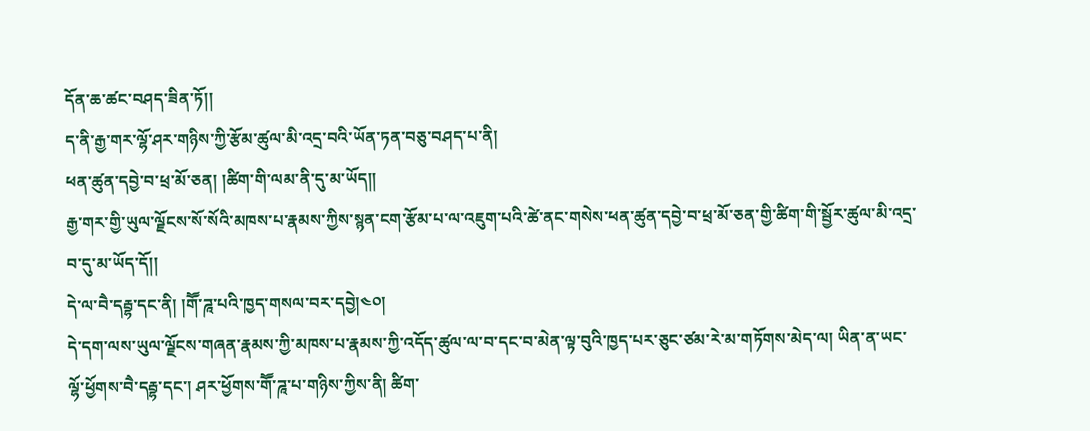དོན་ཆ་ཚང་བཤད་ཟིན་ཏོ།།
ད་ནི་རྒྱ་གར་ལྷོ་ཤར་གཉིས་ཀྱི་རྩོམ་ཚུལ་མི་འདྲ་བའི་ཡོན་ཏན་བཅུ་བཤད་པ་ནི།
ཕན་ཚུན་དབྱེ་བ་ཕྲ་མོ་ཅན། །ཚིག་གི་ལམ་ནི་དུ་མ་ཡོད།།
རྒྱ་གར་གྱི་ཡུལ་ལྗོངས་སོ་སོའི་མཁས་པ་རྣམས་ཀྱིས་སྙན་ངག་རྩོམ་པ་ལ་འཇུག་པའི་ཚེ་ནང་གསེས་ཕན་ཚུན་དབྱེ་བ་ཕྲ་མོ་ཅན་གྱི་ཚིག་གི་སྦྱོར་ཚུལ་མི་འདྲ་བ་དུ་མ་ཡོད་དོ།།
དེ་ལ་བཻ་དརྦྷ་དང་ནི། །གཽ་ཌཱ་པའི་ཁྱད་གསལ་བར་དབྱེ།༤༠།
དེ་དག་ལས་ཡུལ་ལྗོངས་གཞན་རྣམས་ཀྱི་མཁས་པ་རྣམས་ཀྱི་འདོད་ཚུལ་ལ་བ་དང་བ་མེན་ལྟ་བུའི་ཁྱད་པར་ཅུང་ཙམ་རེ་མ་གཏོགས་མེད་ལ། ཡིན་ན་ཡང་ལྷོ་ཕྱོགས་བཻ་དརྦྷ་དང་། ཤར་ཕྱོགས་གཽ་ཌཱ་པ་གཉིས་ཀྱིས་ནི། ཚིག་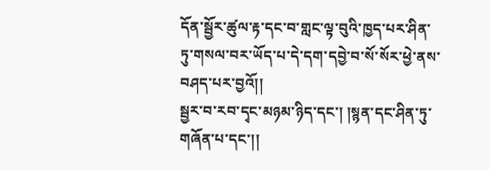དོན་སྦྱོར་ཚུལ་རྟ་དང་བ་གླང་ལྟ་བུའི་ཁྱད་པར་ཤིན་ཏུ་གསལ་བར་ཡོད་པ་དེ་དག་དབྱེ་བ་སོ་སོར་ཕྱེ་ནས་བཤད་པར་བྱའོ།།
སྦྱར་བ་རབ་དྭང་མཉམ་ཉིད་དང་། །སྙན་དང་ཤིན་ཏུ་གཞོན་པ་དང་།།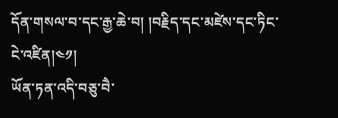དོན་གསལ་བ་དང་རྒྱ་ཆེ་བ། །བརྗིད་དང་མཛེས་དང་ཏིང་ངེ་འཛིན།༤༡།
ཡོན་ཏན་འདི་བཅུ་བཻ་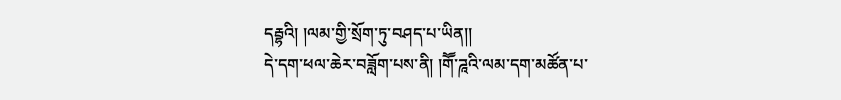དརྦྷའི། །ལམ་གྱི་སྲོག་ཏུ་བཤད་པ་ཡིན།།
དེ་དག་ཕལ་ཆེར་བཟློག་པས་ནི། །གཽ་ཌཱའི་ལམ་དག་མཚོན་པ་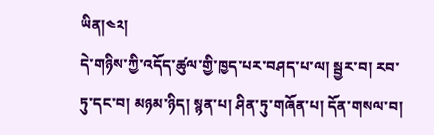ཡིན།༤༢།
དེ་གཉིས་ཀྱི་འདོད་ཚུལ་གྱི་ཁྱད་པར་བཤད་པ་ལ། སྦྱར་བ། རབ་ཏུ་དང་བ། མཉམ་ཉིད། སྙན་པ། ཤིན་ཏུ་གཞོན་པ། དོན་གསལ་བ།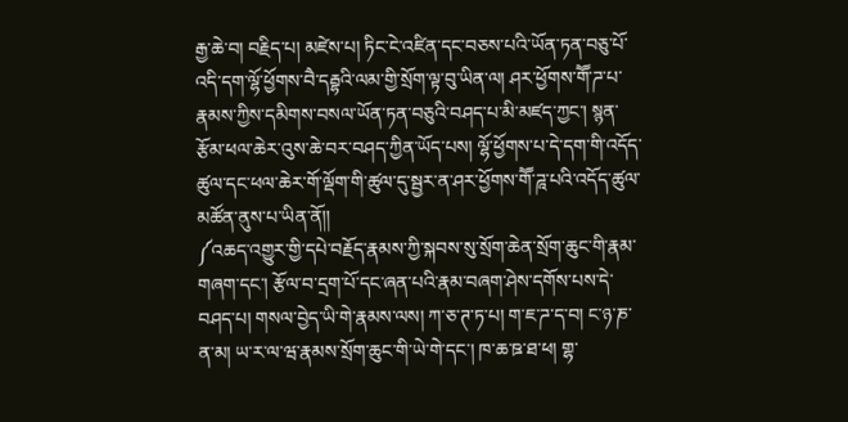རྒྱ་ཆེ་བ། བརྗིད་པ། མཛེས་པ། ཏིང་ངེ་འཛིན་དང་བཅས་པའི་ཡོན་ཏན་བཅུ་པོ་འདི་དག་ལྷོ་ཕྱོགས་བཻ་དརྦྷའི་ལམ་གྱི་སྲོག་ལྟ་བུ་ཡིན་ལ། ཤར་ཕྱོགས་གཽ་ཌ་པ་རྣམས་ཀྱིས་དམིགས་བསལ་ཡོན་ཏན་བཅུའི་བཤད་པ་མི་མཛད་ཀྱང་། སྙན་རྩོམ་ཕལ་ཆེར་འུས་ཆེ་བར་བཤད་ཀྱིན་ཡོད་པས། ལྷོ་ཕྱོགས་པ་དེ་དག་གི་འདོད་ཚུལ་དང་ཕལ་ཆེར་གོ་ལྡོག་གི་ཚུལ་དུ་སྦྱར་ན་ཤར་ཕྱོགས་གཽ་ཌཱ་པའི་འདོད་ཚུལ་མཚོན་ནུས་པ་ཡིན་ནོ།།
༼འཆད་འགྱུར་གྱི་དཔེ་བརྗོད་རྣམས་ཀྱི་སྐབས་སུ་སྲོག་ཆེན་སྲོག་ཆུང་གི་རྣམ་གཞག་དང་། རྩོལ་བ་དྲག་པོ་དང་ཞན་པའི་རྣམ་བཞག་ཤེས་དགོས་པས་དེ་བཤད་པ། གསལ་བྱེད་ཡི་གེ་རྣམས་ལས། ཀ་ཅ་ཊ་ཏ་པ། ག་ཇ་ཌ་ད་བ། ང་ཉ་ཎ་ན་མ། ཡ་ར་ལ་ཝ་རྣམས་སྲོག་ཆུང་གི་ཡེ་གེ་དང་། ཁ་ཆ་ཋ་ཐ་ཕ། གྷ་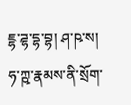ཇྷ་ཌྷ་དྷ་བྷ། ཤ་ཥ་ས། ཧ་ཀྵ་རྣམས་ནི་སྲོག་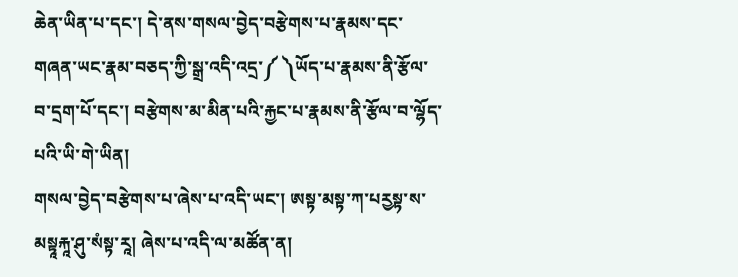ཆེན་ཡིན་པ་དང་། དེ་ནས་གསལ་བྱེད་བརྩེགས་པ་རྣམས་དང་གཞན་ཡང་རྣམ་བཅད་ཀྱི་སྒྲ་འདི་འདྲ་༼ ༽ཡོད་པ་རྣམས་ནི་རྩོལ་བ་དྲག་པོ་དང་། བརྩེགས་མ་མིན་པའི་རྐྱང་པ་རྣམས་ནི་རྩོལ་བ་ལྷོད་པའི་ཡི་གེ་ཡིན།
གསལ་བྱེད་བརྩེགས་པ་ཞེས་པ་འདི་ཡང་། ཨསྟ་མསྟ་ཀ་པརྱསྟ་ས་མསྟཱརྐཱ་ཤུ་སཾསྟ་རཱ། ཞེས་པ་འདི་ལ་མཚོན་ན།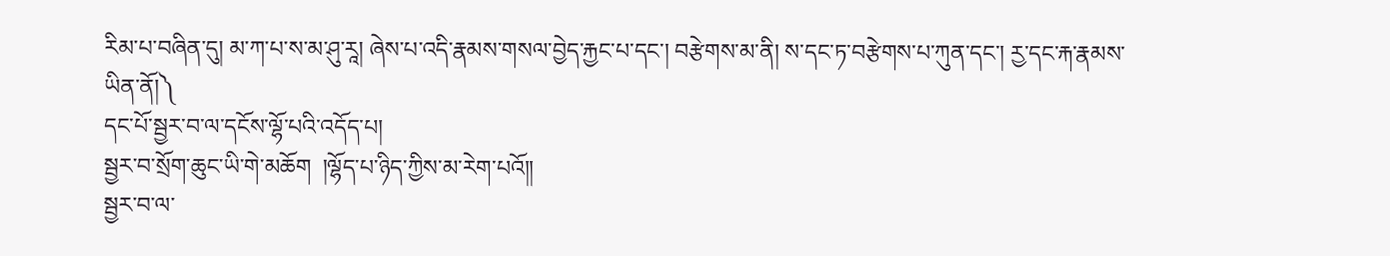རིམ་པ་བཞིན་དུ། མ་ཀ་པ་ས་མ་ཤུ་རཱ། ཞེས་པ་འདི་རྣམས་གསལ་བྱེད་རྐྱང་པ་དང་། བརྩེགས་མ་ནི། ས་དང་ཏ་བརྩེགས་པ་ཀུན་དང་། རྱ་དང་རྐ་རྣམས་ཡིན་ནོ།༽
དང་པོ་སྦྱར་བ་ལ་དངོས་ལྷོ་པའི་འདོད་པ།
སྦྱར་བ་སྲོག་ཆུང་ཡི་གེ་མཆོག  །ལྷོད་པ་ཉིད་ཀྱིས་མ་རེག་པའོ།།
སྦྱར་བ་ལ་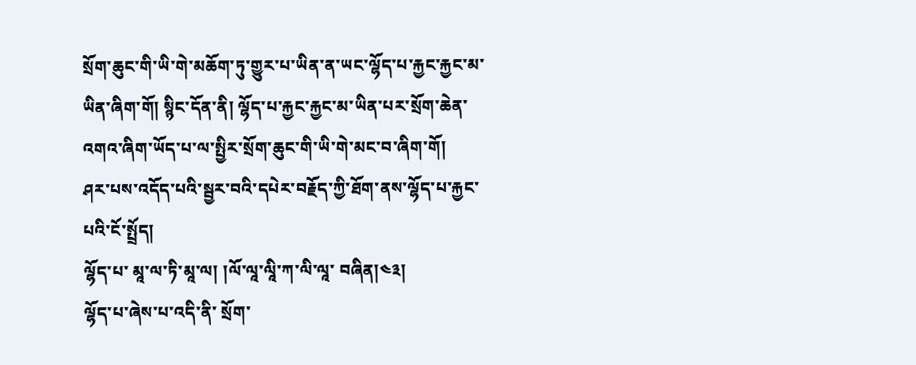སྲོག་ཆུང་གི་ཡི་གེ་མཆོག་ཏུ་གྱུར་པ་ཡིན་ན་ཡང་ལྷོད་པ་རྐྱང་རྐྱང་མ་ཡིན་ཞིག་གོ། སྙིང་དོན་ནི། ལྷོད་པ་རྐྱང་རྐྱང་མ་ཡིན་པར་སྲོག་ཆེན་འགའ་ཞིག་ཡོད་པ་ལ་སྤྱིར་སྲོག་ཆུང་གི་ཡི་གེ་མང་བ་ཞིག་གོ།
ཤར་པས་འདོད་པའི་སྦྱར་བའི་དཔེར་བརྗོད་ཀྱི་ཐོག་ནས་ལྷོད་པ་རྐྱང་པའི་ངོ་སྤྲོད།
ལྷོད་པ་ མཱ་ལ་ཏི་མཱ་ལ། །ལོ་ལཱ་ལཱི་ཀ་ལི་ལཱ་ བཞིན།༤༣།
ལྷོད་པ་ཞེས་པ་འདི་ནི་ སྲོག་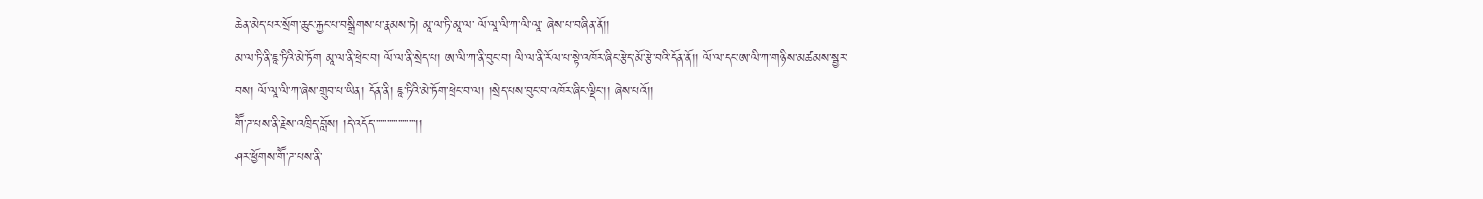ཆེན་མེད་པར་སྲོག་ཆུང་རྐྱང་པ་བསྒྲིགས་པ་རྣམས་ཏེ། མཱ་ལ་ཏི་མཱ་ལ་ ལོ་ལཱ་ལི་ཀ་ལི་ལཱ་ ཞེས་པ་བཞིན་ནོ།།
མ་ལ་ཏི་ནི་ཇཱ་ཏིའི་མེ་ཏོག མཱ་ལ་ནི་ཕྲེང་བ། ལོ་ལ་ནི་སྲེད་པ། ཨ་ལི་ཀ་ནི་བུང་བ། ལི་ལ་ནི་རོལ་པ་སྟེ་འཁོར་ཞིང་རྩེད་མོ་རྩེ་བའི་དོན་ནོ།། ལོ་ལ་དང་ཨ་ལི་ཀ་གཉིས་མཚམས་སྦྱར་བས། ལོ་ལཱ་ལི་ཀ་ཞེས་གྲུབ་པ་ཡིན། དོན་ནི། ཇཱ་ཏིའི་མེ་ཏོག་ཕྲེང་བ་ལ། །སྲེད་པས་བུང་བ་འཁོར་ཞིང་ལྡིང་།། ཞེས་པའོ།།
གཽ་ཌ་པས་ནི་རྗེས་འཁྲིད་བློས། །དེ་འདོད་་་་་་་་་་་་་་་་་་་།།
ཤར་ཕྱོགས་གཽ་ཌ་པས་ནི་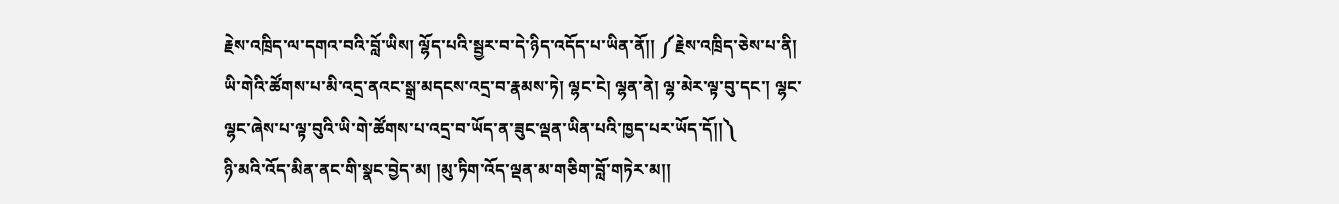རྗེས་འཁྲིད་ལ་དགའ་བའི་བློ་ཡིས། ལྷོད་པའི་སྦྱར་བ་དེ་ཉིད་འདོད་པ་ཡིན་ནོ།། ༼རྗེས་འཁྲིད་ཅེས་པ་ནི། ཡི་གེའི་ཚོགས་པ་མི་འདྲ་ནའང་སྒྲ་མདངས་འདྲ་བ་རྣམས་ཏེ། ལྷང་ངེ། ལྷན་ནེ། ལྷ་མེར་ལྟ་བུ་དང་། ལྷང་ལྷང་ཞེས་པ་ལྟ་བུའི་ཡི་གེ་ཚོགས་པ་འདྲ་བ་ཡོད་ན་ཟུང་ལྡན་ཡིན་པའི་ཁྱད་པར་ཡོད་དོ།།༽
ཉི་མའི་འོད་མིན་ནང་གི་སྣང་བྱེད་མ། །མུ་ཏིག་འོད་ལྡན་མ་གཅིག་བློ་གཏེར་མ།།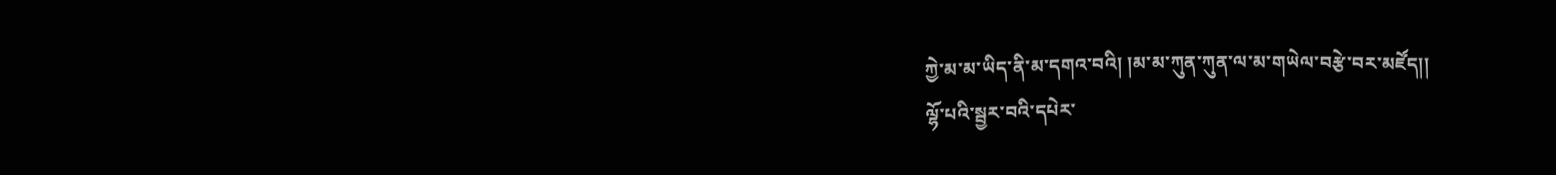ཀྱེ་མ་མ་ཡིད་ནི་མ་དགའ་བའི། །མ་མ་ཀུན་ཀུན་ལ་མ་གཡེལ་བརྩེ་བར་མཛོད།།
ལྷོ་པའི་སྦྱར་བའི་དཔེར་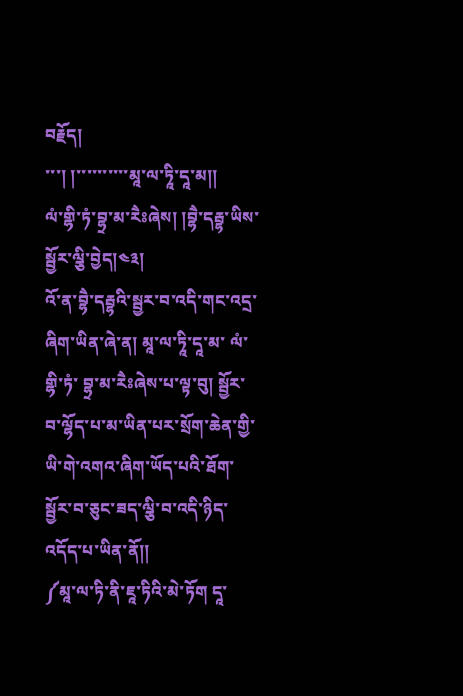བརྗོད།
་་་། །་་་་་་་་་་མཱ་ལ་ཏཱི་དཱ་མ།།
ལཾ་གྷི་ཏཾ་བྷྲ་མ་རཻཿཞེས། །བྷཻ་དརྦྷ་ཡིས་སྦྱོར་ལྕི་བྱེད།༤༣།
འོ་ན་བྷཻ་དརྦྷའི་སྦྱར་བ་འདི་གང་འདྲ་ཞིག་ཡིན་ཞེ་ན། མཱ་ལ་ཏཱི་དཱ་མ་ ལཾ་གྷི་ཏཾ་ བྷྲ་མ་རཻཿཞེས་པ་ལྟ་བུ། སྦྱོར་བ་ལྷོད་པ་མ་ཡིན་པར་སྲོག་ཆེན་གྱི་ཡི་གེ་འགའ་ཞིག་ཡོད་པའི་ཐོག་སྦྱོར་བ་ཅུང་ཟད་ལྕི་བ་འདི་ཉིད་འདོད་པ་ཡིན་ནོ།།
༼མཱ་ལ་ཏི་ནི་ཇཱ་ཏིའི་མེ་ཏོག དཱ་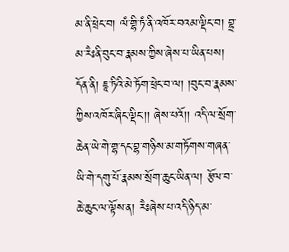མ་ནི་ཕྲེང་བ། ལཾ་གྷི་ཏཾ་ནི་འཁོར་བའམ་ལྡིང་བ། བྷྲ་མ་རཻཿནི་བུང་བ་རྣམས་ཀྱིས་ཞེས་པ་ཡིན་པས། དོན་ནི། ཇཱ་ཏིའི་མེ་ཏོག་ཕྲེང་བ་ལ། །བུང་བ་རྣམས་ཀྱིས་འཁོར་ཞིང་ལྡིང་།། ཞེས་པའོ།། འདི་ལ་སྲོག་ཆེན་ཡེ་གེ་གྷ་དང་བྷ་གཉིས་མ་གཏོགས་གཞན་ཡི་གེ་དགུ་པོ་རྣམས་སྲོག་ཆུང་ཡིན་ལ། རྩོལ་བ་ཆེ་ཆུང་ལ་ལྟོས་ན། རཻཿཞེས་པ་འདི་ཉིད་མ་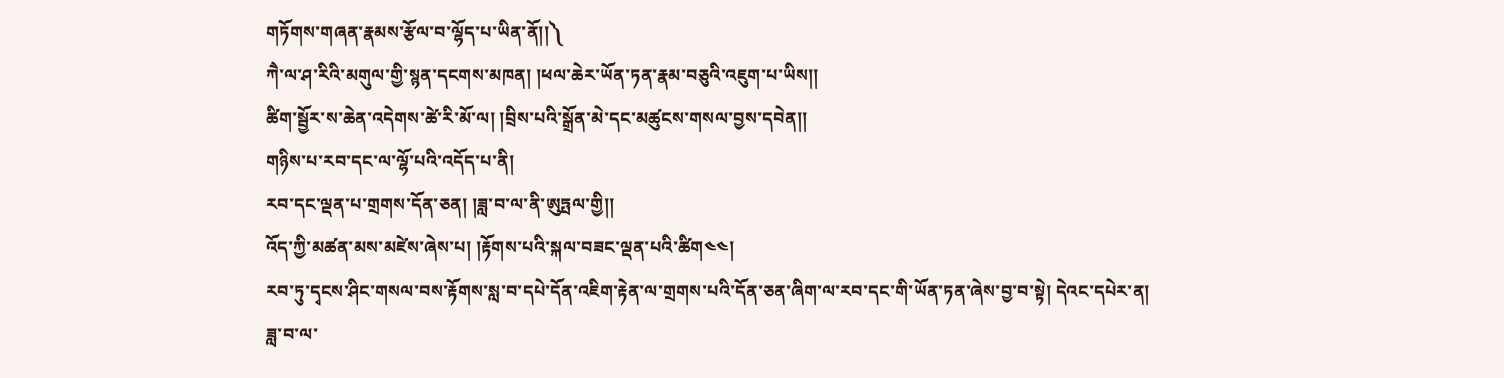གཏོགས་གཞན་རྣམས་རྩོལ་བ་ལྷོད་པ་ཡིན་ནོ།།༽
ཀཻ་ལ་ཤ་རིའི་མགུལ་གྱི་སྙན་དངགས་མཁན། །ཕལ་ཆེར་ཡོན་ཏན་རྣམ་བཅུའི་འཇུག་པ་ཡིས།།
ཚིག་སྦྱོར་ས་ཆེན་འདེགས་ཚེ་རི་མོ་ལ། །བྲིས་པའི་སྒྲོན་མེ་དང་མཚུངས་གསལ་བྱས་དབེན།།
གཉིས་པ་རབ་དང་ལ་ལྷོ་པའི་འདོད་པ་ནི།
རབ་དང་ལྡན་པ་གྲགས་དོན་ཅན། །ཟླ་བ་ལ་ནི་ཨུཏྤལ་གྱི།།
འོད་ཀྱི་མཚན་མས་མཛེས་ཞེས་པ། །རྟོགས་པའི་སྐལ་བཟང་ལྡན་པའི་ཚིག༤༤།
རབ་ཏུ་དྭངས་ཤིང་གསལ་བས་རྟོགས་སླ་བ་དཔེ་དོན་འཇིག་རྟེན་ལ་གྲགས་པའི་དོན་ཅན་ཞིག་ལ་རབ་དང་གི་ཡོན་ཏན་ཞེས་བྱ་བ་སྟེ། དེའང་དཔེར་ན། ཟླ་བ་ལ་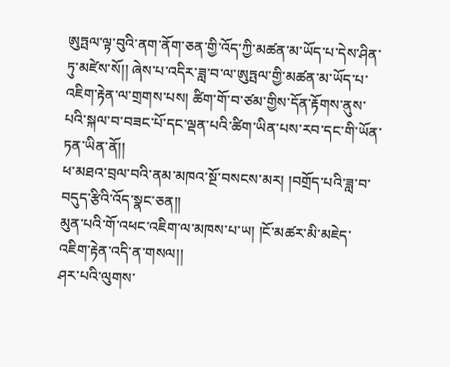ཨུཏྤལ་ལྟ་བུའི་ནག་ནོག་ཅན་གྱི་འོད་ཀྱི་མཚན་མ་ཡོད་པ་དེས་ཤིན་ཏུ་མཛེས་སོ།། ཞེས་པ་འདིར་ཟླ་བ་ལ་ཨུཏྤལ་གྱི་མཚན་མ་ཡོད་པ་འཇིག་རྟེན་ལ་གྲགས་པས། ཚིག་གོ་བ་ཙམ་གྱིས་དོན་རྟོགས་ནུས་པའི་སྐལ་བ་བཟང་པོ་དང་ལྡན་པའི་ཚིག་ཡིན་པས་རབ་དང་གི་ཡོན་ཏན་ཡིན་ནོ།།
ཕ་མཐའ་བྲལ་བའི་ནམ་མཁའ་སྔོ་བསངས་མར། །བགྲོད་པའི་ཟླ་བ་བདུད་རྩིའི་འོད་སྣང་ཅན།།
མུན་པའི་གོ་འཕང་འཇིག་ལ་མཁས་པ་ཡ། །ངོ་མཚར་མི་མཇེད་འཇིག་རྟེན་འདི་ན་གསལ།།
ཤར་པའི་ལུགས་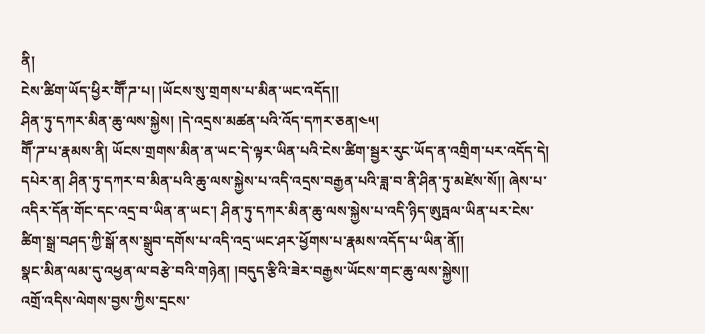ནི།
ངེས་ཚིག་ཡོད་ཕྱིར་གཽ་ཌ་པ། །ཡོངས་སུ་གྲགས་པ་མིན་ཡང་འདོད།།
ཤིན་ཏུ་དཀར་མིན་ཆུ་ལས་སྐྱེས། །དེ་འདྲས་མཚན་པའི་འོད་དཀར་ཅན།༤༥།
གཽ་ཌ་པ་རྣམས་ནི། ཡོངས་གྲགས་མིན་ན་ཡང་དེ་ལྟར་ཡིན་པའི་ངེས་ཚིག་སྦྱར་རུང་ཡོད་ན་འགྲིག་པར་འདོད་དེ། དཔེར་ན། ཤིན་ཏུ་དཀར་བ་མིན་པའི་ཆུ་ལས་སྐྱེས་པ་འདི་འདྲས་བརྒྱན་པའི་ཟླ་བ་ནི་ཤིན་ཏུ་མཛེས་སོ།། ཞེས་པ་འདིར་དོན་གོང་དང་འདྲ་བ་ཡིན་ན་ཡང་། ཤིན་ཏུ་དཀར་མིན་ཆུ་ལས་སྐྱེས་པ་འདི་ཉིད་ཨུཏྤལ་ཡིན་པར་ངེས་ཚིག་སྒྲ་བཤད་ཀྱི་སྒོ་ནས་སྒྲུབ་དགོས་པ་འདི་འདྲ་ཡང་ཤར་ཕྱོགས་པ་རྣམས་འདོད་པ་ཡིན་ནོ།།
སྣང་མིན་ལམ་དུ་འཕྱན་ལ་བརྩེ་བའི་གཉེན། །བདུད་རྩིའི་ཟེར་བརྒྱས་ཡོངས་གང་ཆུ་ལས་སྐྱེས།།
འགྲོ་འདིས་ལེགས་བྱས་ཀྱིས་དྲངས་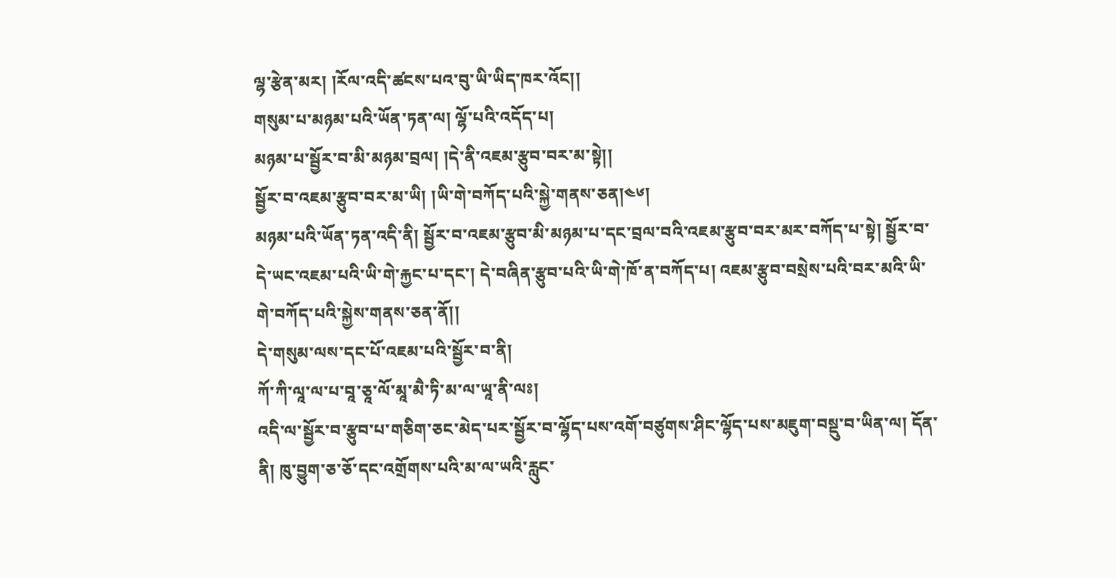ལྷ་རྩེན་མར། །རོལ་འདི་ཚངས་པའ་བུ་ཡི་ཡིད་ཁར་འོང།།
གསུམ་པ་མཉམ་པའི་ཡོན་ཏན་ལ། ལྷོ་པའི་འདོད་པ།
མཉམ་པ་སྦྱོར་བ་མི་མཉམ་བྲལ། །དེ་ནི་འཇམ་རྩུབ་བར་མ་སྟེ།།
སྦྱོར་བ་འཇམ་རྩུབ་བར་མ་ཡི། །ཡི་གེ་བཀོད་པའི་སྐྱེ་གནས་ཅན།༤༦།
མཉམ་པའི་ཡོན་ཏན་འདི་ནི། སྦྱོར་བ་འཇམ་རྩུབ་མི་མཉམ་པ་དང་བྲལ་བའི་འཇམ་རྩུབ་བར་མར་བཀོད་པ་སྟེ། སྦྱོར་བ་དེ་ཡང་འཇམ་པའི་ཡི་གེ་རྐྱང་པ་དང་། དེ་བཞིན་རྩུབ་པའི་ཡི་གེ་ཁོ་ན་བཀོད་པ། འཇམ་རྩུབ་བསྲེས་པའི་བར་མའི་ཡི་གེ་བཀོད་པའི་སྐྱེས་གནས་ཅན་ནོ།།
དེ་གསུམ་ལས་དང་པོ་འཇམ་པའི་སྦྱོར་བ་ནི།
ཀོ་ཀི་ལཱ་ལ་པ་བཱ་ཅཱ་ལོ་མཱ་མཻ་ཏི་མ་ལ་ཡཱ་ནི་ལཿ།
འདི་ལ་སྦྱོར་བ་རྩུབ་པ་གཅིག་ཅང་མེད་པར་སྦྱོར་བ་ལྷོད་པས་འགོ་བཙུགས་ཤིང་ལྷོད་པས་མཇུག་བསྡུ་བ་ཡིན་ལ། དོན་ནི། ཁུ་བྱུག་ཅ་ཅོ་དང་འགྲོགས་པའི་མ་ལ་ཡའི་རླུང་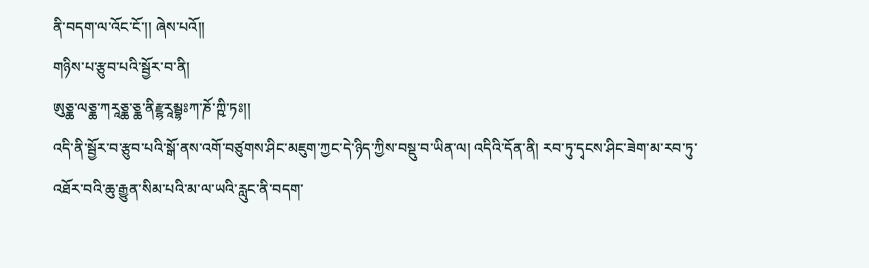ནི་བདག་ལ་འོང་ངོ་།། ཞེས་པའོ།།
གཉིས་པ་རྩུབ་པའི་སྦྱོར་བ་ནི།
ཨུཅྖ་ལཅྖ་ཀརཱཅྖ་ཅྖ་ནིརྫྷརཱམྦྷཿཀ་ཎོ་ཀྵི་ཏཿ།།
འདི་ནི་སྦྱོར་བ་རྩུབ་པའི་སྒོ་ནས་འགོ་བཙུགས་ཤིང་མཇུག་ཀྱང་དེ་ཉིད་ཀྱིས་བསྡུ་བ་ཡིན་ལ། འདིའི་དོན་ནི། རབ་ཏུ་དྭངས་ཤིང་ཟེག་མ་རབ་ཏུ་འཐོར་བའི་ཆུ་རྒྱུན་སིམ་པའི་མ་ལ་ཡའི་རླུང་ནི་བདག་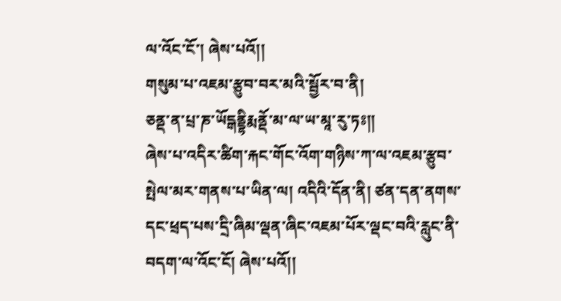ལ་འོང་ངོ་། ཞེས་པའོ།།
གསུམ་པ་འཇམ་རྩུབ་བར་མའི་སྦྱོར་བ་ནི།
ཅནྡ་ན་པྲ་ཎ་ཡོདྒནྡྷིརྨནྡོ་མ་ལ་ཡ་མཱ་རུ་ཏཿ།།
ཞེས་པ་འདིར་ཚིག་རྐང་གོང་འོག་གཉིས་ཀ་ལ་འཇམ་རྩུབ་སྤེལ་མར་གནས་པ་ཡིན་ལ། འདིའི་དོན་ནི། ཙན་དན་ནགས་དང་ཕྲད་པས་དྲི་ཞིམ་ལྡན་ཞིང་འཇམ་པོར་ལྡང་བའི་རླུང་ནི་བདག་ལ་འོང་ངོ། ཞེས་པའོ།།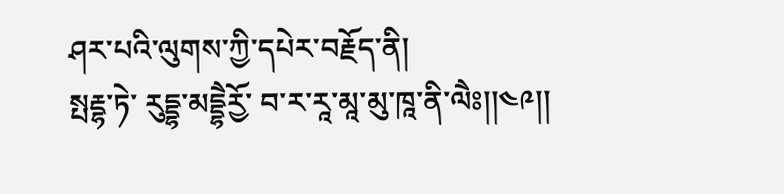ཤར་པའི་ལུགས་ཀྱི་དཔེར་བརྗོད་ནི།
སྤརྡྷ་ཏེ་ རུདྡྷ་མདྡྷཻརྱོ་ བ་ར་རཱ་མཱ་མུ་ཁཱ་ནི་ལཻཿ།།༤༩།།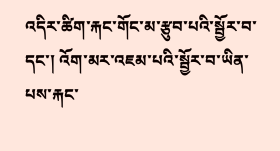འདིར་ཚིག་རྐང་གོང་མ་རྩུབ་པའི་སྦྱོར་བ་དང་། འོག་མར་འཇམ་པའི་སྦྱོར་བ་ཡིན་པས་རྐང་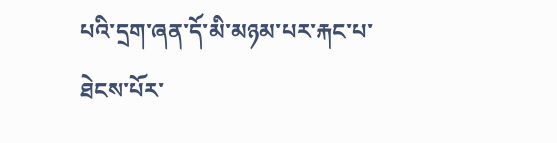པའི་དྲག་ཞན་དོ་མི་མཉམ་པར་རྐང་པ་ཐེངས་པོར་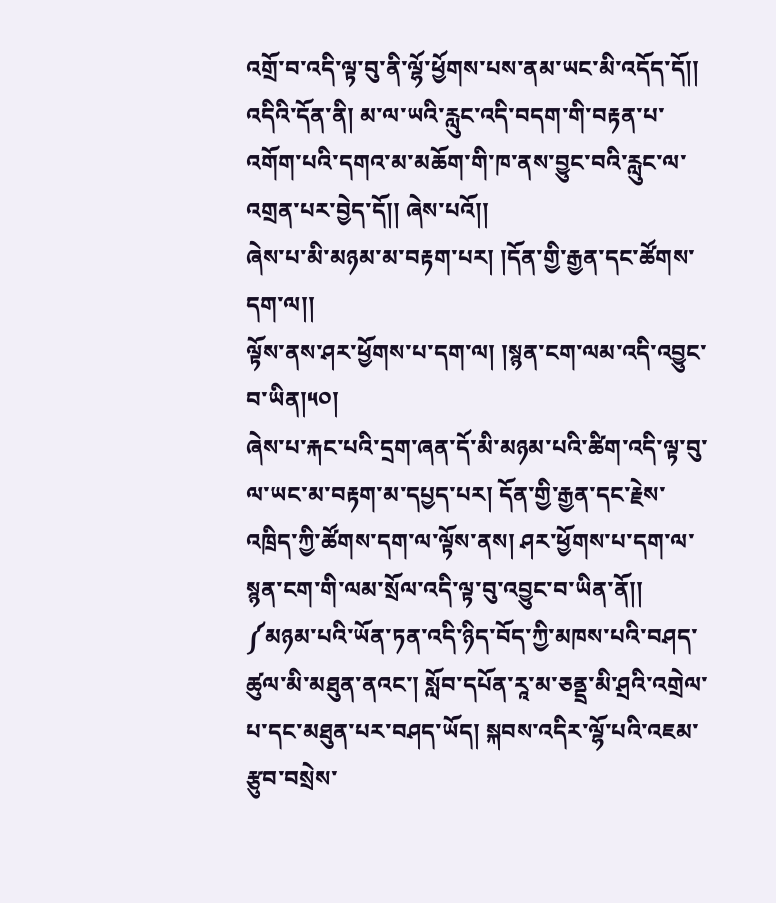འགྲོ་བ་འདི་ལྟ་བུ་ནི་ལྷོ་ཕྱོགས་པས་ནམ་ཡང་མི་འདོད་དོ།། འདིའི་དོན་ནི། མ་ལ་ཡའི་རླུང་འདི་བདག་གི་བརྟན་པ་འགོག་པའི་དགའ་མ་མཆོག་གི་ཁ་ནས་བྱུང་བའི་རླུང་ལ་འགྲན་པར་བྱེད་དོ།། ཞེས་པའོ།།
ཞེས་པ་མི་མཉམ་མ་བརྟག་པར། །དོན་གྱི་རྒྱན་དང་ཚོགས་དག་ལ།།
ལྟོས་ནས་ཤར་ཕྱོགས་པ་དག་ལ། །སྙན་ངག་ལམ་འདི་འབྱུང་བ་ཡིན།༥༠།
ཞེས་པ་རྐང་པའི་དྲག་ཞན་དོ་མི་མཉམ་པའི་ཚིག་འདི་ལྟ་བུ་ལ་ཡང་མ་བརྟག་མ་དཔྱད་པར། དོན་གྱི་རྒྱན་དང་རྗེས་འཁྲིད་ཀྱི་ཚོགས་དག་ལ་ལྟོས་ནས། ཤར་ཕྱོགས་པ་དག་ལ་སྙན་ངག་གི་ལམ་སྲོལ་འདི་ལྟ་བུ་འབྱུང་བ་ཡིན་ནོ།།
༼མཉམ་པའི་ཡོན་ཏན་འདི་ཉིད་བོད་ཀྱི་མཁས་པའི་བཤད་ཚུལ་མི་མཐུན་ནའང་། སློབ་དཔོན་རཱ་མ་ཅནྡྲ་མི་ཤྲའི་འགྲེལ་པ་དང་མཐུན་པར་བཤད་ཡོད། སྐབས་འདིར་ལྷོ་པའི་འཇམ་རྩུབ་བསྲེས་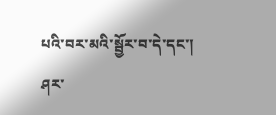པའི་བར་མའི་སྦྱོར་བ་དེ་དང་། ཤར་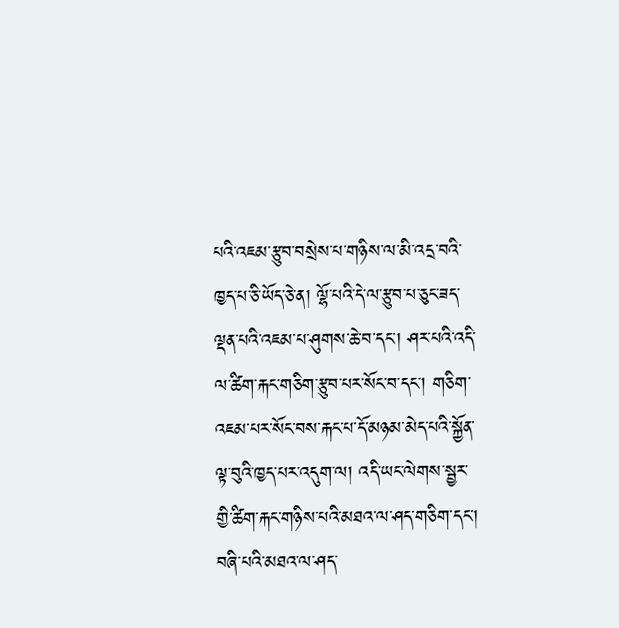པའི་འཇམ་རྩུབ་བསྲེས་པ་གཉིས་ལ་མི་འདྲ་བའི་ཁྱད་པ་ཅི་ཡོད་ཅེ་ན། ལྷོ་པའི་དེ་ལ་རྩུབ་པ་ཅུང་ཟད་ལྡན་པའི་འཇམ་པ་ཤུགས་ཆེ་བ་དང་། ཤར་པའི་འདི་ལ་ཚིག་རྐང་གཅིག་རྩུབ་པར་སོང་བ་དང་། གཅིག་འཇམ་པར་སོང་བས་རྐང་པ་དོ་མཉམ་མེད་པའི་སྐྱོན་ལྟ་བུའི་ཁྱད་པར་འདུག་ལ། འདི་ཡང་ལེགས་སྦྱར་གྱི་ཚིག་རྐང་གཉིས་པའི་མཐའ་ལ་ཤད་གཅིག་དང་། བཞི་པའི་མཐའ་ལ་ཤད་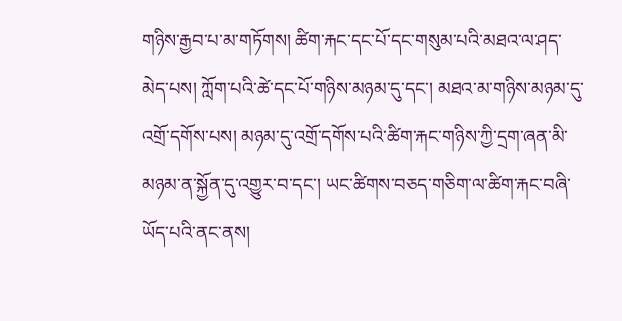གཉིས་རྒྱབ་པ་མ་གཏོགས། ཚིག་རྐང་དང་པོ་དང་གསུམ་པའི་མཐའ་ལ་ཤད་མེད་པས། ཀློག་པའི་ཚེ་དང་པོ་གཉིས་མཉམ་དུ་དང་། མཐའ་མ་གཉིས་མཉམ་དུ་འགྲོ་དགོས་པས། མཉམ་དུ་འགྲོ་དགོས་པའི་ཚིག་རྐང་གཉིས་ཀྱི་དྲག་ཞན་མི་མཉམ་ན་སྐྱོན་དུ་འགྱུར་བ་དང་། ཡང་ཚིགས་བཅད་གཅིག་ལ་ཚིག་རྐང་བཞི་ཡོད་པའི་ནང་ནས།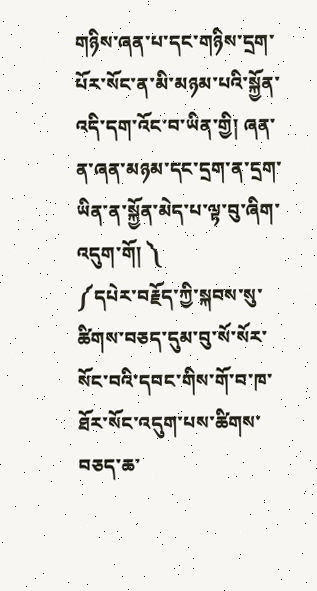གཉིས་ཞན་པ་དང་གཉིས་དྲག་པོར་སོང་ན་མི་མཉམ་པའི་སྐྱོན་འདི་དག་འོང་བ་ཡིན་གྱི། ཞན་ན་ཞན་མཉམ་དང་དྲག་ན་དྲག་ཡིན་ན་སྐྱོན་མེད་པ་ལྟ་བུ་ཞིག་འདུག་གོ། ༽
༼དཔེར་བརྗོད་ཀྱི་སྐབས་སུ་ཚིགས་བཅད་དུམ་བུ་སོ་སོར་སོང་བའི་དབང་གིས་གོ་བ་ཁ་ཐོར་སོང་འདུག་པས་ཚིགས་བཅད་ཆ་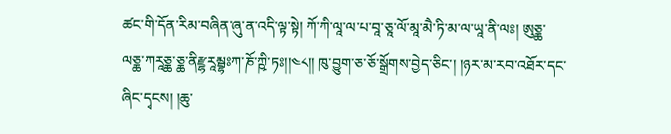ཚང་གི་དོན་རིམ་བཞིན་ཞུ་ན་འདི་ལྟ་སྟེ། ཀོ་ཀི་ལཱ་ལ་པ་བཱ་ཅཱ་ལོ་མཱ་མཻ་ཏི་མ་ལ་ཡཱ་ནི་ལཿ། ཨུཅྖ་ལཅྖ་ཀརཱཅྖ་ཅྖ་ནིརྫྷརཱམྦྷཿཀ་ཎོ་ཀྵི་ཏཿ།།༤༨།། ཁུ་བྱུག་ཅ་ཅོ་སྒྲོགས་བྱེད་ཅིང་། །ཉར་མ་རབ་འཐོར་དང་ཞིང་དྭངས། །ཆུ་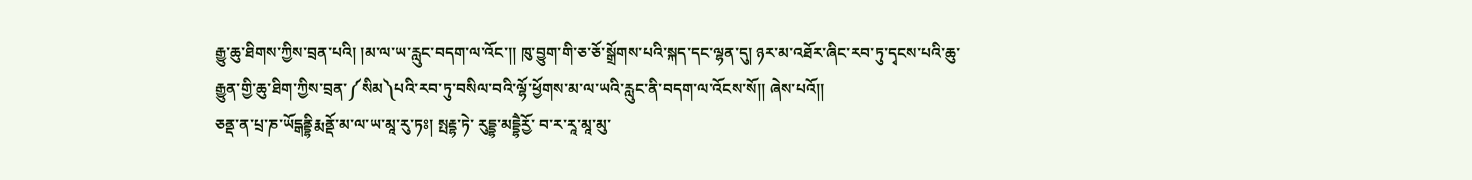རྒྱུ་ཆུ་ཐིགས་ཀྱིས་བྲན་པའི། །མ་ལ་ཡ་རླུང་བདག་ལ་འོང་།། ཁུ་བྱུག་གི་ཅ་ཅོ་སྒྲོགས་པའི་སྐད་དང་ལྷན་དུ། ཉར་མ་འཐོར་ཞིང་རབ་ཏུ་དྭངས་པའི་ཆུ་རྒྱུན་གྱི་ཆུ་ཐིག་ཀྱིས་བྲན་༼སིམ༽པའི་རབ་ཏུ་བསིལ་བའི་ལྷོ་ཕྱོགས་མ་ལ་ཡའི་རླུང་ནི་བདག་ལ་འོངས་སོ།། ཞེས་པའོ།།
ཅནྡ་ན་པྲ་ཎ་ཡོདྒནྡྷིརྨནྡོ་མ་ལ་ཡ་མཱ་རུ་ཏཿ། སྤརྡྷ་ཏེ་ རུདྡྷ་མདྡྷཻརྱོ་ བ་ར་རཱ་མཱ་མུ་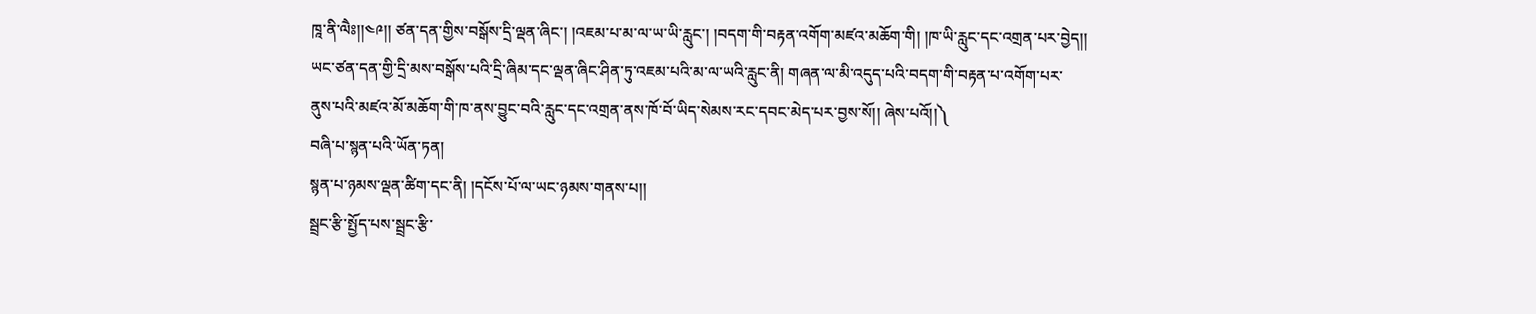ཁཱ་ནི་ལཻཿ།།༤༩།། ཙན་དན་གྱིས་བསྒོས་དྲི་ལྡན་ཞིང་། །འཇམ་པ་མ་ལ་ཡ་ཡི་རླུང་། །བདག་གི་བརྟན་འགོག་མཛའ་མཆོག་གི། །ཁ་ཡི་རླུང་དང་འགྲན་པར་བྱེད།། ཡང་ཙན་དན་གྱི་དྲི་མས་བསྒོས་པའི་དྲི་ཞིམ་དང་ལྡན་ཞིང་ཤིན་ཏུ་འཇམ་པའི་མ་ལ་ཡའི་རླུང་ནི། གཞན་ལ་མི་འདུད་པའི་བདག་གི་བརྟན་པ་འགོག་པར་ནུས་པའི་མཛའ་མོ་མཆོག་གི་ཁ་ནས་བྱུང་བའི་རླུང་དང་འགྲན་ནས་ཁོ་བོ་ཡིད་སེམས་རང་དབང་མེད་པར་བྱས་སོ།། ཞེས་པའོ།།༽
བཞི་པ་སྙན་པའི་ཡོན་ཏན།
སྙན་པ་ཉམས་ལྡན་ཚིག་དང་ནི། །དངོས་པོ་ལ་ཡང་ཉམས་གནས་པ།།
སྦྲང་རྩི་སྤྱོད་པས་སྦྲང་རྩི་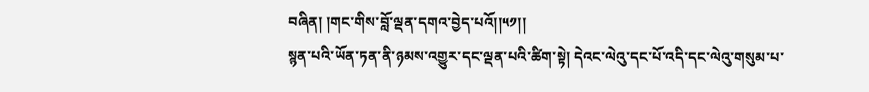བཞིན། །གང་གིས་བློ་ལྡན་དགའ་བྱེད་པའོ།།༥༡།།
སྙན་པའི་ཡོན་ཏན་ནི་ཉམས་འགྱུར་དང་ལྡན་པའི་ཚིག་སྟེ། དེའང་ལེའུ་དང་པོ་འདི་དང་ལེའུ་གསུམ་པ་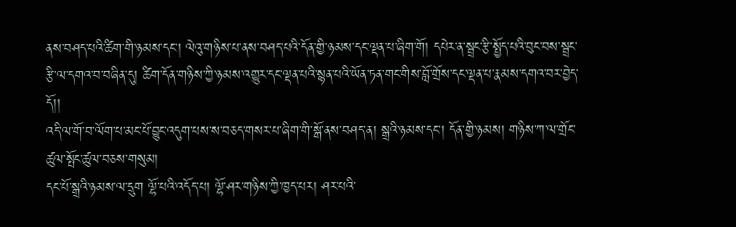ནས་བཤད་པའི་ཚིག་གི་ཉམས་དང་། ལེའུ་གཉིས་པ་ནས་བཤད་པའི་དོན་གྱི་ཉམས་དང་ལྡན་པ་ཞིག་གོ། དཔེར་ན་སྦྲང་རྩི་སྤྱོད་པའི་བུང་བས་སྦྲང་རྩི་ལ་དགའ་བ་བཞིན་དུ། ཚིག་དོན་གཉིས་ཀྱི་ཉམས་འགྱུར་དང་ལྡན་པའི་སྙན་པའི་ཡོན་ཏན་གང་གིས་བློ་གྲོས་དང་ལྡན་པ་རྣམས་དགའ་བར་བྱེད་དོ།།
འདི་ལ་གོ་བ་ལོག་པ་མང་པོ་བྱུང་འདུག་པས་ས་བཅད་གསར་པ་ཞིག་གི་སྒོ་ནས་བཤད་ན། སྒྲའི་ཉམས་དང་། དོན་གྱི་ཉམས། གཉིས་ཀ་ལ་གྲོང་ཚུལ་སྤོང་ཚུལ་བཅས་གསུམ།
དང་པོ་སྒྲའི་ཉམས་ལ་དྲུག ལྷོ་པའི་འདོད་པ། ལྷོ་ཤར་གཉིས་ཀྱི་ཁྱད་པར། ཤར་པའི་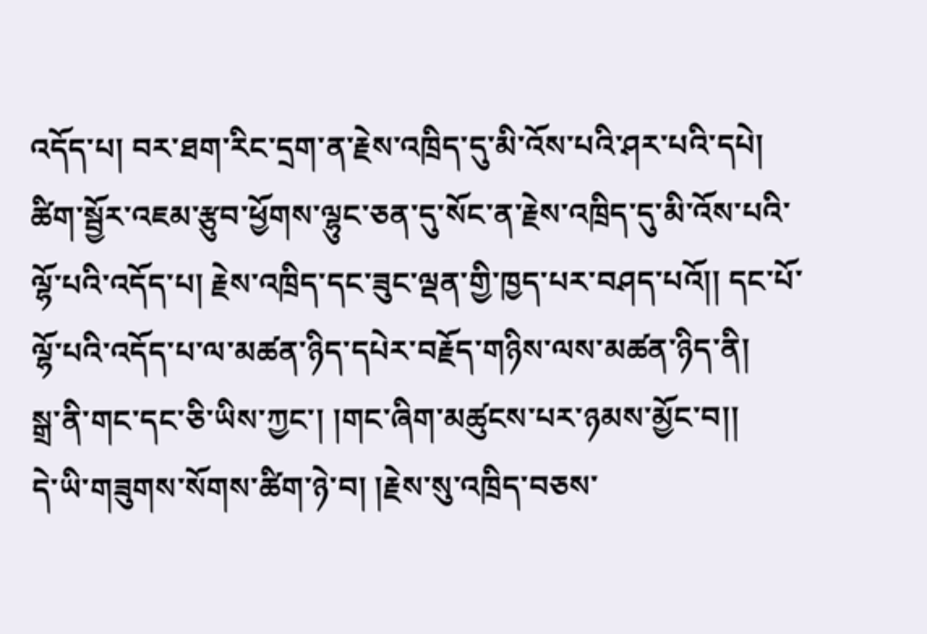འདོད་པ། བར་ཐག་རིང་དྲག་ན་རྗེས་འཁྲིད་དུ་མི་འོས་པའི་ཤར་པའི་དཔེ། ཚིག་སྦྱོར་འཇམ་རྩུབ་ཕྱོགས་ལྷུང་ཅན་དུ་སོང་ན་རྗེས་འཁྲིད་དུ་མི་འོས་པའི་ལྷོ་པའི་འདོད་པ། རྗེས་འཁྲིད་དང་ཟུང་ལྡན་གྱི་ཁྱད་པར་བཤད་པའོ།། དང་པོ་ལྷོ་པའི་འདོད་པ་ལ་མཚན་ཉིད་དཔེར་བརྗོད་གཉིས་ལས་མཚན་ཉིད་ནི།
སྒྲ་ནི་གང་དང་ཅི་ཡིས་ཀྱང་། །གང་ཞིག་མཚུངས་པར་ཉམས་མྱོང་བ།།
དེ་ཡི་གཟུགས་སོགས་ཚིག་ཉེ་བ། །རྗེས་སུ་འཁྲིད་བཅས་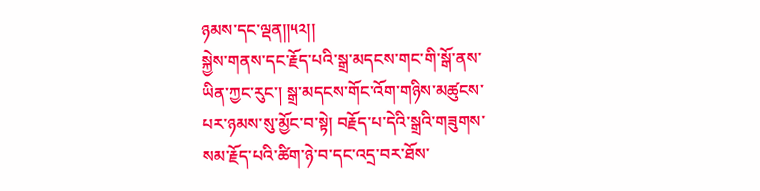ཉམས་དང་ལྡན།།༥༢།།
སྐྱེས་གནས་དང་རྗོད་པའི་སྒྲ་མདངས་གང་གི་སྒོ་ནས་ཡིན་ཀྱང་རུང་། སྒྲ་མདངས་གོང་འོག་གཉིས་མཚུངས་པར་ཉམས་སུ་མྱོང་བ་སྟེ། བརྗོད་པ་དེའི་སྒྲའི་གཟུགས་སམ་རྗོད་པའི་ཚིག་ཉེ་བ་དང་འདྲ་བར་ཐོས་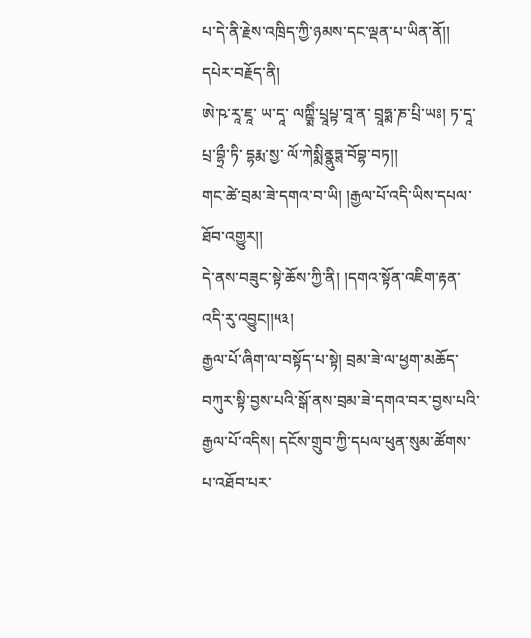པ་དེ་ནི་རྗེས་འཁྲིད་ཀྱི་ཉམས་དང་ལྡན་པ་ཡིན་ནོ།།
དཔེར་བརྗོད་ནི།
ཨེ་ཥ་རཱ་ཇཱ་ ཡ་དཱ་ ལཀྵྨིཾ་པྲཱཔྟ་བཱ་ན་ བྲཱཧྨ་ཎ་པྲི་ཡཿ། ཏ་དཱ་ པྲ་བྷྲྀ་ཏི་ དྷརྨ་སྱ་ ལོ་ཀེསྨིནྣུཏྶ་བོབྷ་བཏ།།
གང་ཚེ་བྲམ་ཟེ་དགའ་བ་ཡི། །རྒྱལ་པོ་འདི་ཡིས་དཔལ་ཐོབ་འགྱུར།།
དེ་ནས་བཟུང་སྟེ་ཆོས་ཀྱི་ནི། །དགའ་སྟོན་འཇིག་རྟན་འདི་རུ་འབྱུང།།༥༣།
རྒྱལ་པོ་ཞིག་ལ་བསྟོད་པ་སྟེ། བྲམ་ཟེ་ལ་ཕྱག་མཆོད་བཀུར་སྟི་བྱས་པའི་སྒོ་ནས་བྲམ་ཟེ་དགའ་བར་བྱས་པའི་རྒྱལ་པོ་འདིས། དངོས་གྲུབ་ཀྱི་དཔལ་ཕུན་སུམ་ཚོགས་པ་འཐོབ་པར་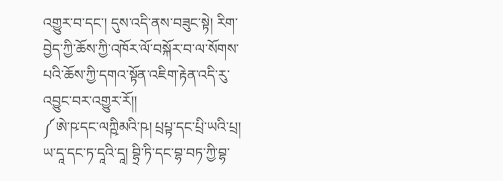འགྱུར་བ་དང་། དུས་འདི་ནས་བཟུང་སྟེ། རིག་བྱེད་ཀྱི་ཆོས་ཀྱི་འཁོར་ལོ་བསྐོར་བ་ལ་སོགས་པའི་ཆོས་ཀྱི་དགའ་སྟོན་འཇིག་རྟེན་འདི་རུ་འབྱུང་བར་འགྱུར་རོ།།
༼ཨེ་ཥ་དང་ལཀྵིམའི་ཥ། པྲཔྟ་དང་པྲི་ཡའི་པྲ། ཡ་དཱ་དང་ཏ་དཱའི་དཱ། བྷྲི་ཏི་དང་བྷ་བཏ་ཀྱི་བྷ་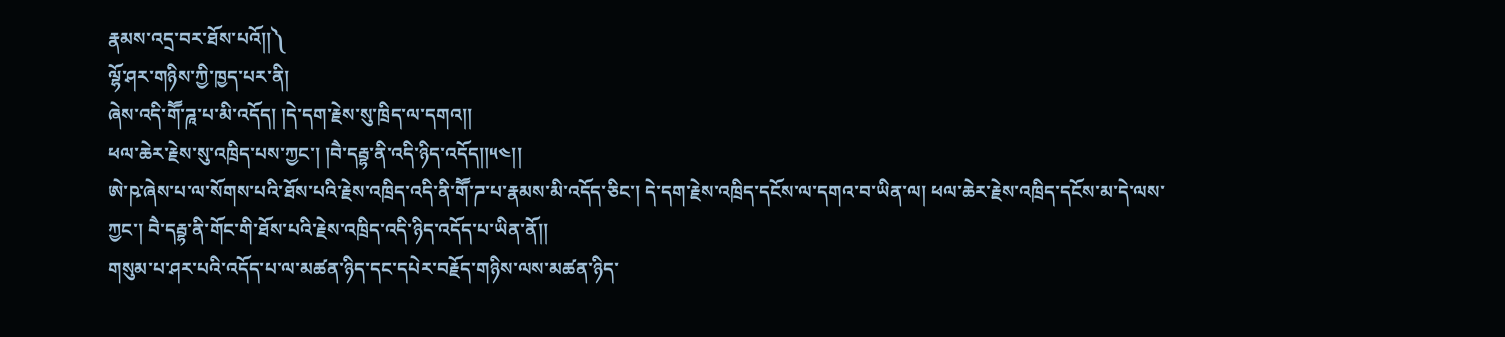རྣམས་འདྲ་བར་ཐོས་པའོ།།༽
ལྷོ་ཤར་གཉིས་ཀྱི་ཁྱད་པར་ནི།
ཞེས་འདི་གཽ་ཌཱ་པ་མི་འདོད། །དེ་དག་རྗེས་སུ་ཁྲིད་ལ་དགའ།།
ཕལ་ཆེར་རྗེས་སུ་འཁྲིད་པས་ཀྱང་། །བཻ་དརྦྷ་ནི་འདི་ཉིད་འདོད།།༥༤།།
ཨེ་ཥ་ཞེས་པ་ལ་སོགས་པའི་ཐོས་པའི་རྗེས་འཁྲིད་འདི་ནི་གཽ་ཌ་པ་རྣམས་མི་འདོད་ཅིང་། དེ་དག་རྗེས་འཁྲིད་དངོས་ལ་དགའ་བ་ཡིན་ལ། ཕལ་ཆེར་རྗེས་འཁྲིད་དངོས་མ་དེ་ལས་ཀྱང་། བཻ་དརྦྷ་ནི་གོང་གི་ཐོས་པའི་རྗེས་འཁྲིད་འདི་ཉིད་འདོད་པ་ཡིན་ནོ།།
གསུམ་པ་ཤར་པའི་འདོད་པ་ལ་མཚན་ཉིད་དང་དཔེར་བརྗོད་གཉིས་ལས་མཚན་ཉིད་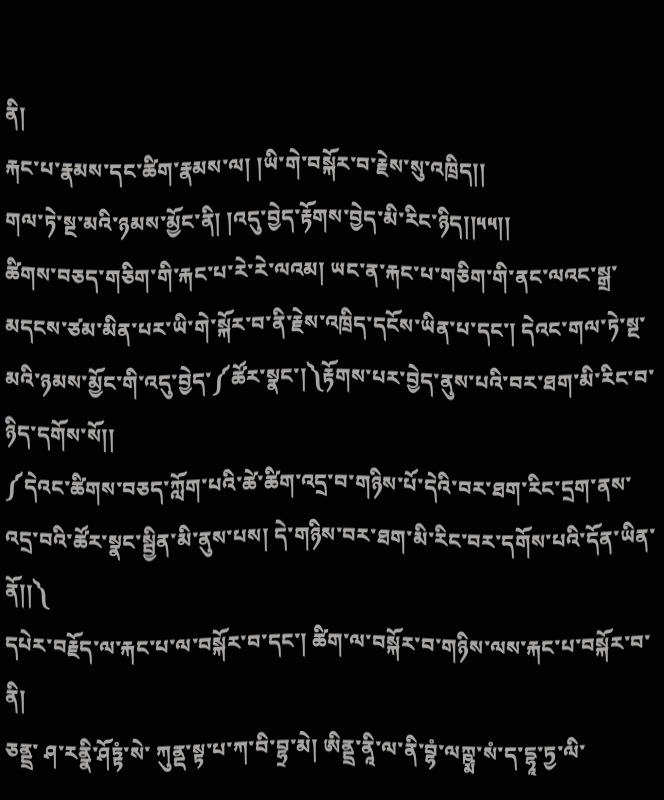ནི།
རྐང་པ་རྣམས་དང་ཚིག་རྣམས་ལ། །ཡི་གེ་བསྐོར་བ་རྗེས་སུ་འཁྲིད།།
གལ་ཏེ་སྔ་མའི་ཉམས་མྱོང་ནི། །འདུ་བྱེད་རྟོགས་བྱེད་མི་རིང་ཉིད།།༥༥།།
ཚིགས་བཅད་གཅིག་གི་རྐང་པ་རེ་རེ་ལའམ། ཡང་ན་རྐང་པ་གཅིག་གི་ནང་ལའང་སྒྲ་མདངས་ཙམ་མིན་པར་ཡི་གེ་སྐོར་བ་ནི་རྗེས་འཁྲིད་དངོས་ཡིན་པ་དང་། དེའང་གལ་ཏེ་སྔ་མའི་ཉམས་མྱོང་གི་འདུ་བྱེད་༼ཚོར་སྣང་།༽རྟོགས་པར་བྱེད་ནུས་པའི་བར་ཐག་མི་རིང་བ་ཉིད་དགོས་སོ།།
༼དེའང་ཚིགས་བཅད་ཀློག་པའི་ཚེ་ཚིག་འདྲ་བ་གཉིས་པོ་དེའི་བར་ཐག་རིང་དྲག་ནས་འདྲ་བའི་ཚོར་སྣང་སྦྱིན་མི་ནུས་པས། དེ་གཉིས་བར་ཐག་མི་རིང་བར་དགོས་པའི་དོན་ཡིན་ནོ།།༽
དཔེར་བརྗོད་ལ་རྐང་པ་ལ་བསྐོར་བ་དང་། ཚིག་ལ་བསྐོར་བ་གཉིས་ལས་རྐང་པ་བསྐོར་བ་ནི།
ཅནྡྲ་ ཤ་རནྣི་ཤོཏྟཾ་སེ་ ཀུནྡ་སྟ་པ་ཀ་བི་བྷྲ་མེ། ཨིནྡྲ་ནཱི་ལ་ནི་བྷཾ་ལཀྵྨ་སཾ་ད་དྷཱ་ཏྱ་ལི་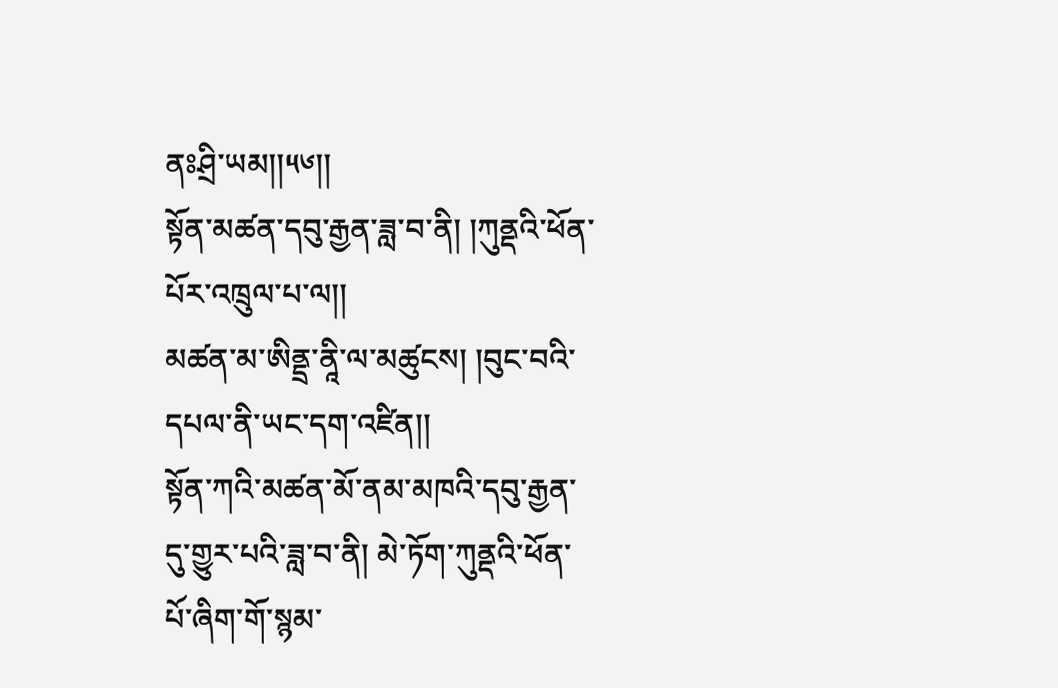ནཿཤྲི་ཡམ།།༥༦།།
སྟོན་མཚན་དབུ་རྒྱན་ཟླ་བ་ནི། །ཀུནྡའི་ཕོན་པོར་འཁྲུལ་པ་ལ།།
མཚན་མ་ཨིནྡྲ་ནཱི་ལ་མཚུངས། །བུང་བའི་དཔལ་ནི་ཡང་དག་འཛིན།།
སྟོན་ཀའི་མཚན་མོ་ནམ་མཁའི་དབུ་རྒྱན་དུ་གྱུར་པའི་ཟླ་བ་ནི། མེ་ཏོག་ཀུནྡའི་ཕོན་པོ་ཞིག་གོ་སྙམ་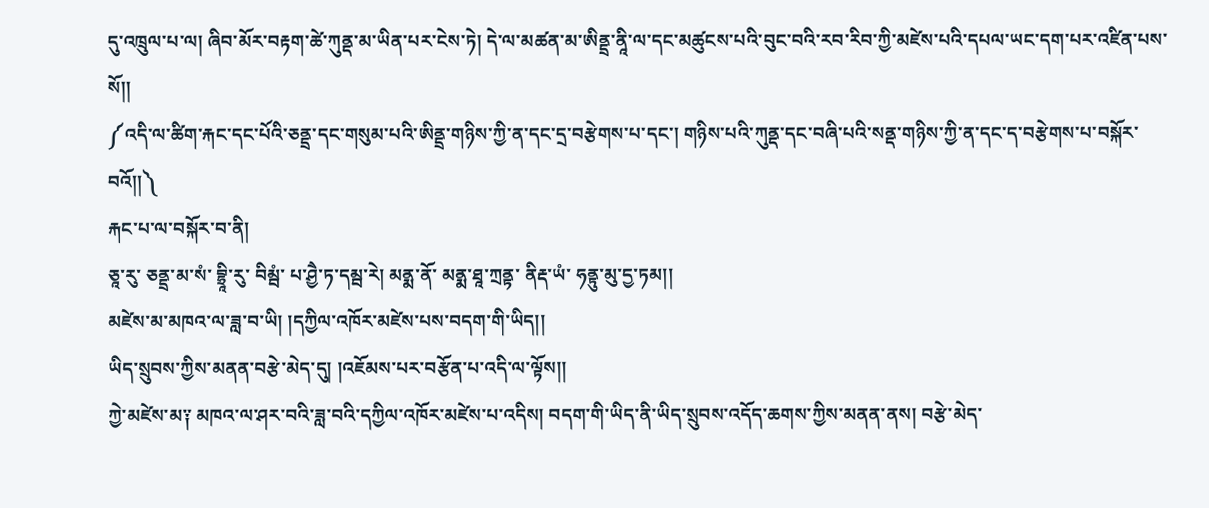དུ་འཁྲུལ་པ་ལ། ཞིབ་མོར་བརྟག་ཚེ་ཀུནྡ་མ་ཡིན་པར་ངེས་ཏེ། དེ་ལ་མཚན་མ་ཨིནྡྲ་ནཱི་ལ་དང་མཚུངས་པའི་བུང་བའི་རབ་རིབ་ཀྱི་མཛེས་པའི་དཔལ་ཡང་དག་པར་འཛིན་པས་སོ།།
༼འདི་ལ་ཚིག་རྐང་དང་པོའི་ཅནྡྲ་དང་གསུམ་པའི་ཨིནྡྲ་གཉིས་ཀྱི་ན་དང་དྲ་བརྩེགས་པ་དང་། གཉིས་པའི་ཀུནྡ་དང་བཞི་པའི་སནྡ་གཉིས་ཀྱི་ན་དང་ད་བརྩེགས་པ་བསྐོར་བའོ།།༽
རྐང་པ་ལ་བསྐོར་བ་ནི།
ཅཱ་རུ་ ཅནྡྲ་མ་སཾ་ བྷྲཱི་རུ་ བིམྦཾ་ པ་ཤྱཻ་ཏ་དམྦ་རེ། མནྨ་ནོ་ མནྨ་ཐཱ་ཀྲནྟ་ ནིརྡ་ཡཾ་ ཧནྟུ་མུ་དྱ་ཏམ།།
མཛེས་མ་མཁའ་ལ་ཟླ་བ་ཡི། །དཀྱིལ་འཁོར་མཛེས་པས་བདག་གི་ཡིད།།
ཡིད་སྲུབས་ཀྱིས་མནན་བརྩེ་མེད་དུ། །འཇོམས་པར་བརྩོན་པ་འདི་ལ་ལྟོས།།
ཀྱེ་མཛེས་མ༑ མཁའ་ལ་ཤར་བའི་ཟླ་བའི་དཀྱིལ་འཁོར་མཛེས་པ་འདིས། བདག་གི་ཡིད་ནི་ཡིད་སྲུབས་འདོད་ཆགས་ཀྱིས་མནན་ནས། བརྩེ་མེད་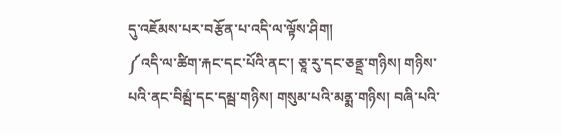དུ་འཇོམས་པར་བརྩོན་པ་འདི་ལ་ལྟོས་ཤིག།
༼འདི་ལ་ཚིག་རྐང་དང་པོའི་ནང་། ཅཱ་རུ་དང་ཅནྡྲ་གཉིས། གཉིས་པའི་ནང་བིམྦཾ་དང་དམྦ་གཉིས། གསུམ་པའི་མནྨ་གཉིས། བཞི་པའི་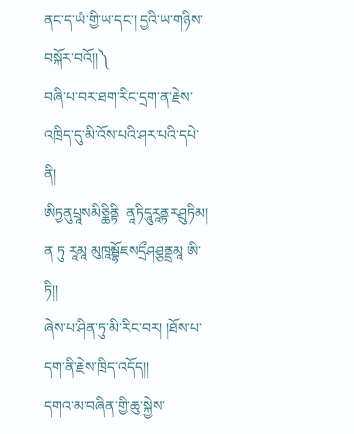ནང་ད་ཡཾ་གྱི་ཡ་དང་། དྱའི་ཡ་གཉིས་བསྐོར་བའོ།།༽
བཞི་པ་བར་ཐག་རིང་དྲག་ན་རྗེས་འཁྲིད་དུ་མི་འོས་པའི་ཤར་པའི་དཔེ་ནི།
ཨིཏྱནུཔྲཱསམིཅྖིནྟི  ནཱཏིདཱུརཱནྟརཤྲུཏིམ། ན ཏུ རཱམཱ མུཁཱམྦྷོཇསདྲྀཤཤྕནྡྲམཱ ཨི་ཏི།།
ཞེས་པ་ཤིན་ཏུ་མི་རིང་བར། །ཐོས་པ་དག་ནི་རྗེས་ཁྲིད་འདོད།།
དགའ་མ་བཞིན་གྱི་ཆུ་སྐྱེས་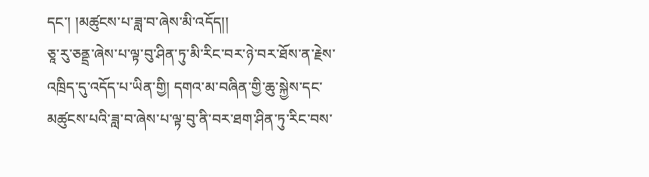དང་། །མཚུངས་པ་ཟླ་བ་ཞེས་མི་འདོད།།
ཅཱ་རུ་ཅནྡྲ་ཞེས་པ་ལྟ་བུ་ཤིན་ཏུ་མི་རིང་བར་ཉེ་བར་ཐོས་ན་རྗེས་འཁྲིད་དུ་འདོད་པ་ཡིན་གྱི། དགའ་མ་བཞིན་གྱི་ཆུ་སྐྱེས་དང་མཚུངས་པའི་ཟླ་བ་ཞེས་པ་ལྟ་བུ་ནི་བར་ཐག་ཤིན་ཏུ་རིང་བས་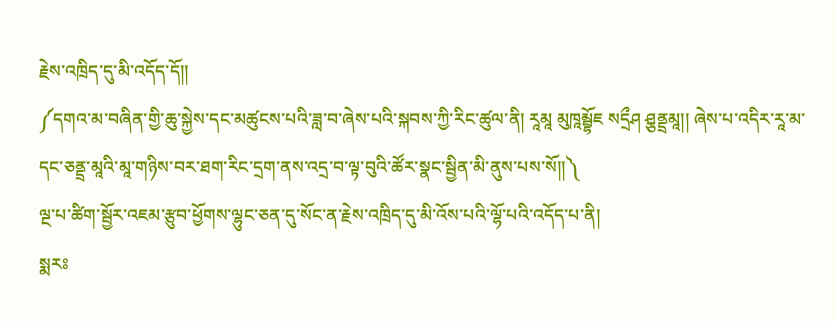རྗེས་འཁྲིད་དུ་མི་འདོད་དོ།།
༼དགའ་མ་བཞིན་གྱི་ཆུ་སྐྱེས་དང་མཚུངས་པའི་ཟླ་བ་ཞེས་པའི་སྐབས་ཀྱི་རིང་ཚུལ་ནི། རཱམཱ མུཁཱམྦྷོཇ སདྲྀཤ ཤྕནྡྲམཱ།། ཞེས་པ་འདིར་རཱ་མ་དང་ཅནྡྲ་མཱའི་མཱ་གཉིས་བར་ཐག་རིང་དྲག་ནས་འདྲ་བ་ལྟ་བུའི་ཚོར་སྣང་སྦྱིན་མི་ནུས་པས་སོ།།༽
ལྔ་པ་ཚིག་སྦྱོར་འཇམ་རྩུབ་ཕྱོགས་ལྷུང་ཅན་དུ་སོང་ན་རྗེས་འཁྲིད་དུ་མི་འོས་པའི་ལྷོ་པའི་འདོད་པ་ནི།
སྨརཿ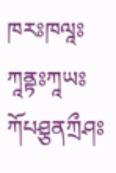ཁརཿཁལཱཿཀཱནྟཿཀཱཡཿཀོཔཤྕནཀྲྀཤཿ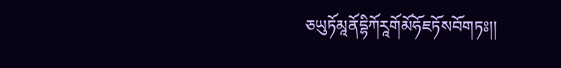ཅཡུཏོམཱནོདྷིཀོརཱགོམོཧོཇཏོསབོགཏཿ།།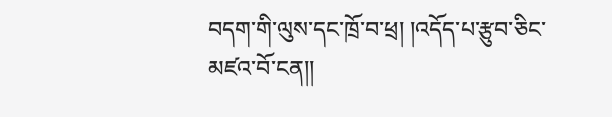བདག་གི་ལུས་དང་ཁྲོ་བ་ཕྲ། །འདོད་པ་རྩུབ་ཅིང་མཛའ་བོ་ངན།།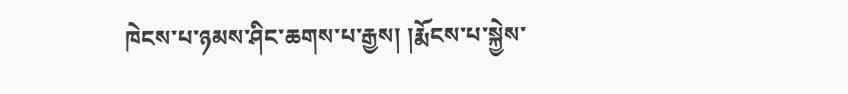ཁེངས་པ་ཉམས་ཤིང་ཆགས་པ་རྒྱས། །རྨོངས་པ་སྐྱེས་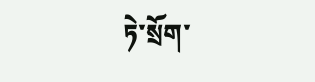ཏེ་སྲོག་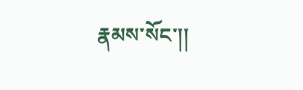རྣམས་སོང་།།